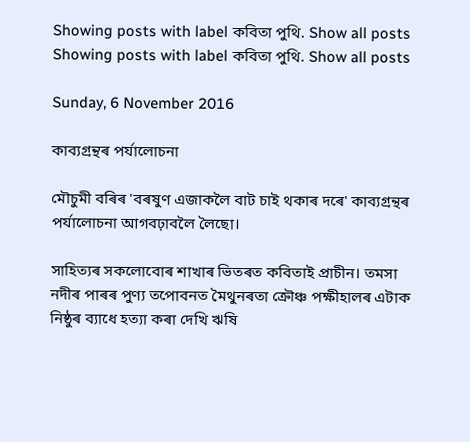Showing posts with label কবিতা পুথি. Show all posts
Showing posts with label কবিতা পুথি. Show all posts

Sunday, 6 November 2016

কাব্যগ্ৰন্থৰ পৰ্যালোচনা

মৌচুমী বৰিৰ 'বৰষুণ এজাকলৈ বাট চাই থকাৰ দৰে' কাব্যগ্ৰন্থৰ পৰ্যালোচনা আগবঢ়াবলৈ লৈছো।

সাহিত্যৰ সকলোবোৰ শাখাৰ ভিতৰত কবিতাই প্ৰাচীন। তমসা নদীৰ পাৰৰ পুণ্য তপোবনত মৈথুনৰতা ক্ৰৌঞ্চ পক্ষীহালৰ এটাক নিষ্ঠুৰ ব্যাধে হত্যা কৰা দেখি ঋষি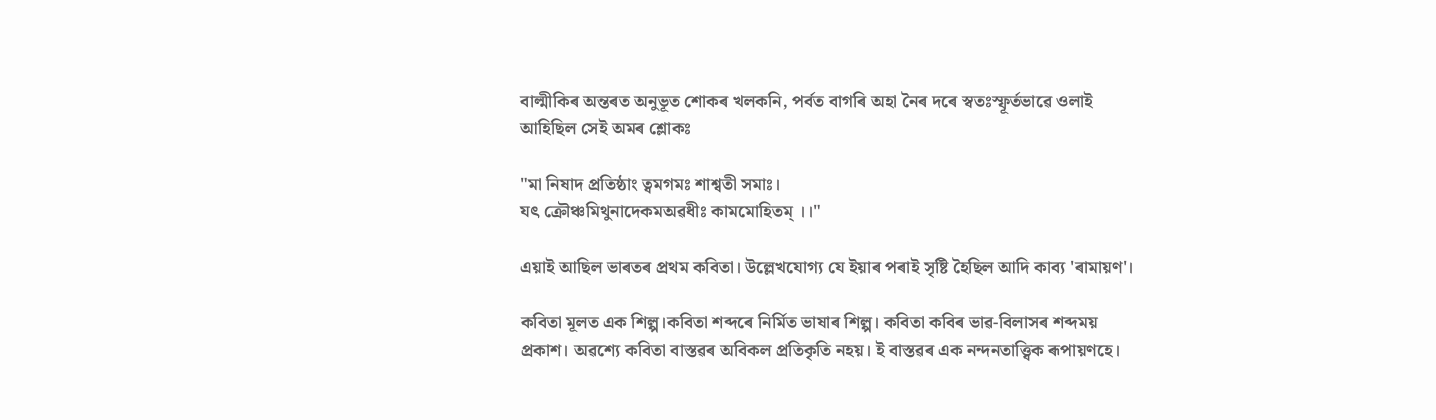বাল্মীকিৰ অন্তৰত অনুভূত শোকৰ খলকনি, পৰ্বত বাগৰি অহা নৈৰ দৰে স্বতঃস্ফূৰ্তভাৱে ওলাই আহিছিল সেই অমৰ শ্লোকঃ

"মা নিষাদ প্ৰতিষ্ঠাং ত্বমগমঃ শাশ্বতী সমাঃ।
যৎ ক্ৰৌঞ্চমিথুনাদেকমঅৱধীঃ কামমোহিতম্ ।।"

এয়াই আছিল ভাৰতৰ প্ৰথম কবিতা। উল্লেখযোগ্য যে ইয়াৰ পৰাই সৃষ্টি হৈছিল আদি কাব্য 'ৰামায়ণ'।

কবিতা মূলত এক শিল্প।কবিতা শব্দৰে নিৰ্মিত ভাষাৰ শিল্প। কবিতা কবিৰ ভাৱ-বিলাসৰ শব্দময় প্ৰকাশ। অৱশ্যে কবিতা বাস্তৱৰ অবিকল প্ৰতিকৃতি নহয়। ই বাস্তৱৰ এক নন্দনতাত্ত্বিক ৰূপায়ণহে।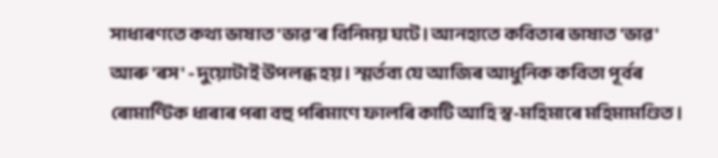সাধাৰণতে কথ্য ভাষাত 'ভাৱ'ৰ বিনিময় ঘটে। আনহাতে কবিতাৰ ভাষাত 'ভাৱ' আৰু 'ৰস' - দুয়োটাই উপলব্ধ হয়। স্মৰ্তব্য যে আজিৰ আধুনিক কবিতা পূৰ্বৰ ৰোমাণ্টিক ধাৰাৰ পৰা বহু পৰিমাণে ফালৰি কাটি আহি স্ব-মহিমাৰে মহিমামণ্ডিত।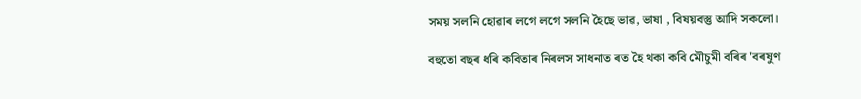সময় সলনি হোৱাৰ লগে লগে সলনি হৈছে ভাৱ, ভাষা , বিষয়বস্তু আদি সকলো।

বহুতো বছৰ ধৰি কবিতাৰ নিৰলস সাধনাত ৰত হৈ থকা কবি মৌচুমী বৰিৰ 'বৰষুণ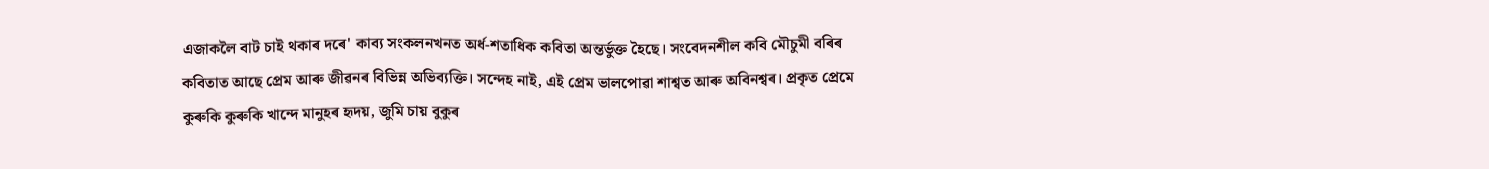এজাকলৈ বাট চাই থকাৰ দৰে' কাব্য সংকলনখনত অৰ্ধ-শতাধিক কবিতা অন্তৰ্ভুক্ত হৈছে। সংবেদনশীল কবি মৌচুমী বৰিৰ কবিতাত আছে প্ৰেম আৰু জীৱনৰ বিভিন্ন অভিব্যক্তি। সন্দেহ নাই, এই প্ৰেম ভালপোৱা শাশ্বত আৰু অবিনশ্বৰ। প্ৰকৃত প্ৰেমে কুৰুকি কুৰুকি খান্দে মানুহৰ হৃদয়, জুমি চায় বুকুৰ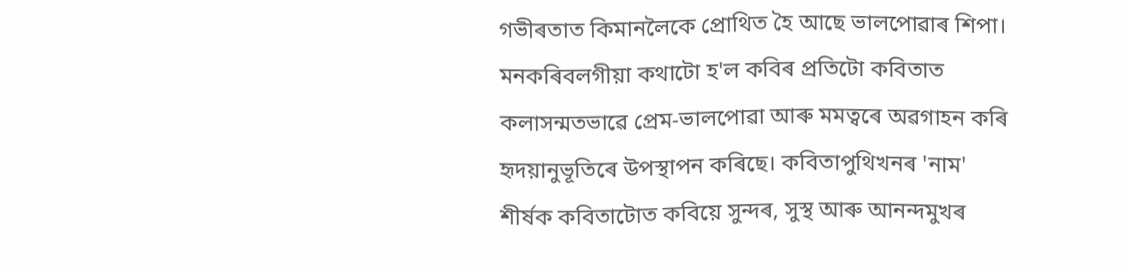গভীৰতাত কিমানলৈকে প্ৰোথিত হৈ আছে ভালপোৱাৰ শিপা। মনকৰিবলগীয়া কথাটো হ'ল কবিৰ প্ৰতিটো কবিতাত কলাসন্মতভাৱে প্ৰেম-ভালপোৱা আৰু মমত্বৰে অৱগাহন কৰি হৃদয়ানুভূতিৰে উপস্থাপন কৰিছে। কবিতাপুথিখনৰ 'নাম' শীৰ্ষক কবিতাটোত কবিয়ে সুন্দৰ, সুস্থ আৰু আনন্দমুখৰ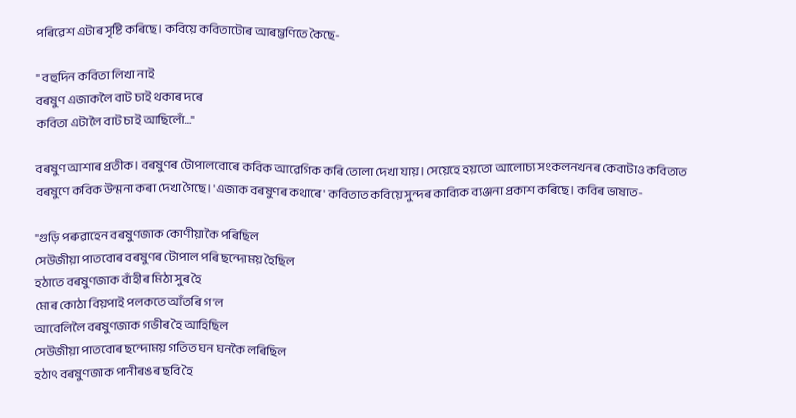পৰিৱেশ এটাৰ সৃষ্টি কৰিছে। কবিয়ে কবিতাটোৰ আৰম্ভণিতে কৈছে-

" বহুদিন কবিতা লিখা নাই
বৰষুণ এজাকলৈ বাট চাই থকাৰ দৰে
কবিতা এটালৈ বাট চাই আছিলোঁ…"

বৰষুণ আশাৰ প্ৰতীক। বৰষুণৰ টোপালবোৰে কবিক আৱেগিক কৰি তোলা দেখা যায়। সেয়েহে হয়তো আলোচ্য সংকলনখনৰ কেবাটাও কবিতাত বৰষুণে কবিক উন্মনা কৰা দেখা গৈছে। 'এজাক বৰষুণৰ কথাৰে' কবিতাত কবিয়ে সুন্দৰ কাব্যিক ব্যঞ্জনা প্ৰকাশ কৰিছে। কবিৰ ভাষাত-

"গুড়ি পৰুৱাহেন বৰষুণজাক কোণীয়াকৈ পৰিছিল
সেউজীয়া পাতবোৰ বৰষুণৰ টোপাল পৰি ছন্দোময় হৈছিল
হঠাতে বৰষুণজাক বাঁহীৰ মিঠা সুৰ হৈ
মোৰ কোঠা বিয়পাই পলকতে আঁতৰি গ'ল
আবেলিলৈ বৰষুণজাক গভীৰ হৈ আহিছিল
সেউজীয়া পাতবোৰ ছন্দোময় গতিত ঘন ঘনকৈ লৰিছিল
হঠাৎ বৰষুণজাক পানীৰঙৰ ছবি হৈ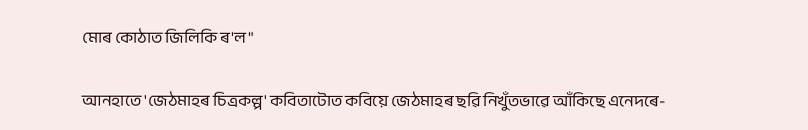মোৰ কোঠাত জিলিকি ৰ'ল"

আনহাতে 'জেঠমাহৰ চিত্ৰকল্প' কবিতাটোত কবিয়ে জেঠমাহৰ ছৱি নিখুঁতভাৱে আঁকিছে এনেদৰে-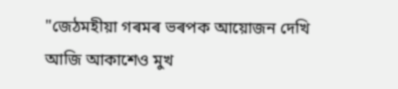"জেঠমহীয়া গৰমৰ ভৰপক আয়োজন দেখি
আজি আকাশেও মুখ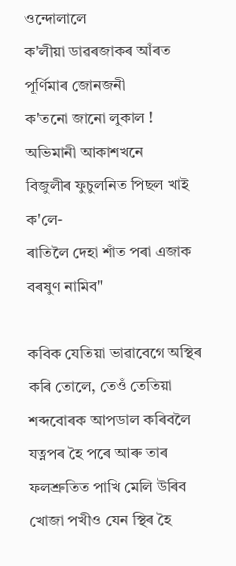ওন্দোলালে
ক'লীয়া ডাৱৰজাকৰ আঁৰত পূৰ্ণিমাৰ জোনজনী
ক'তনো জানো লুকাল !
অভিমানী আকাশখনে
বিজুলীৰ ফুচুলনিত পিছল খাই ক'লে-
ৰাতিলৈ দেহা শাঁত পৰা এজাক বৰষুণ নামিব"

কবিক যেতিয়া ভাৱাবেগে অস্থিৰ কৰি তোলে, তেওঁ তেতিয়া শব্দবোৰক আপডাল কৰিবলৈ যত্নপৰ হৈ পৰে আৰু তাৰ ফলশ্ৰুতিত পাখি মেলি উৰিব খোজা পখীও যেন স্থিৰ হৈ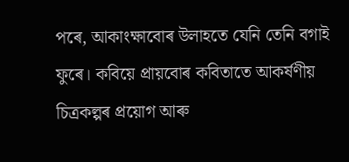পৰে, আকাংক্ষাবোৰ উলাহতে যেনি তেনি বগাই ফুৰে। কবিয়ে প্ৰায়বোৰ কবিতাতে আকৰ্ষণীয় চিত্ৰকল্পৰ প্ৰয়োগ আৰু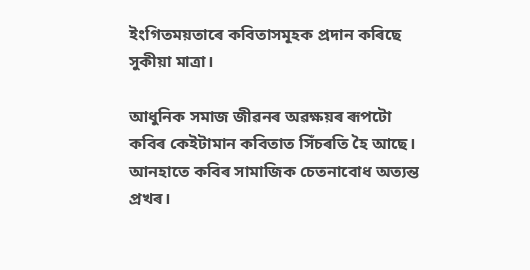ইংগিতময়তাৰে কবিতাসমূহক প্ৰদান কৰিছে সুকীয়া মাত্ৰা।

আধুনিক সমাজ জীৱনৰ অৱক্ষয়ৰ ৰূপটো কবিৰ কেইটামান কবিতাত সিঁচৰতি হৈ আছে। আনহাতে কবিৰ সামাজিক চেতনাবোধ অত্যন্ত প্ৰখৰ।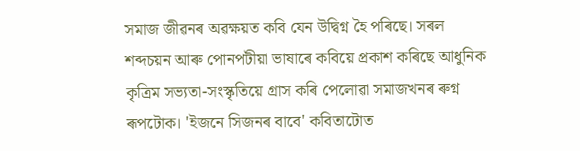সমাজ জীৱনৰ অৱক্ষয়ত কবি যেন উদ্বিগ্ন হৈ পৰিছে। সৰল শব্দচয়ন আৰু পোনপটীয়া ভাষাৰে কবিয়ে প্ৰকাশ কৰিছে আধুনিক কৃত্ৰিম সভ্যতা-সংস্কৃতিয়ে গ্ৰাস কৰি পেলোৱা সমাজখনৰ ৰুগ্ন ৰূপটোক। 'ইজনে সিজনৰ বাবে' কবিতাটোত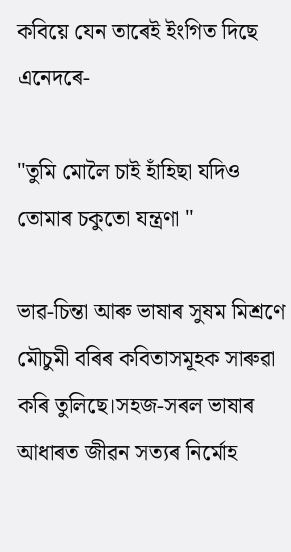কবিয়ে যেন তাৰেই ইংগিত দিছে এনেদৰে-

"তুমি মোলৈ চাই হাঁহিছা যদিও
তোমাৰ চকুতো যন্ত্ৰণা "

ভাৱ-চিন্তা আৰু ভাষাৰ সুষম মিশ্ৰণে মৌচুমী বৰিৰ কবিতাসমূহক সাৰুৱা কৰি তুলিছে।সহজ-সৰল ভাষাৰ আধাৰত জীৱন সত্যৰ নিৰ্মোহ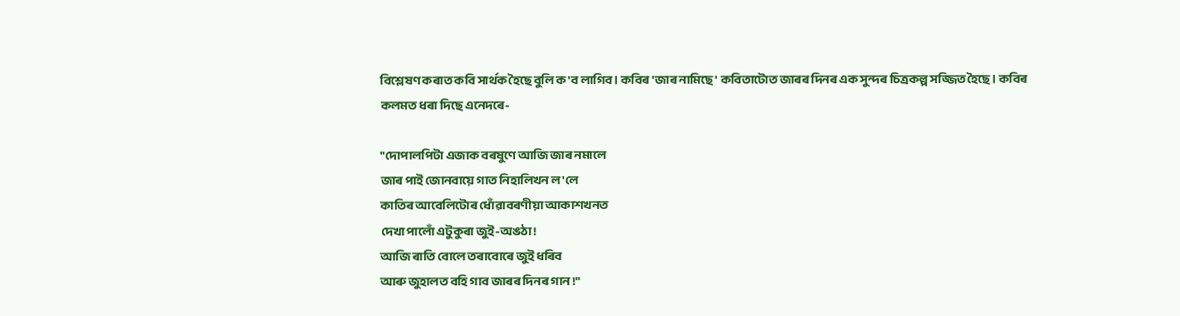বিশ্লেষণ কৰাত কবি সাৰ্থক হৈছে বুলি ক'ব লাগিব। কবিৰ 'জাৰ নামিছে' কবিতাটোত জাৰৰ দিনৰ এক সুন্দৰ চিত্ৰকল্প সজ্জিত হৈছে। কবিৰ কলমত ধৰা দিছে এনেদৰে-

"দোপালপিটা এজাক বৰষুণে আজি জাৰ নমালে
জাৰ পাই জোনবায়ে গাত নিহালিখন ল'লে
কাতিৰ আবেলিটোৰ ধোঁৱাবৰণীয়া আকাশখনত
দেখা পালোঁ এটুকুৰা জুই-অঙঠা !
আজি ৰাতি বোলে তৰাবোৰে জুই ধৰিব
আৰু জুহালত বহি গাব জাৰৰ দিনৰ গান !"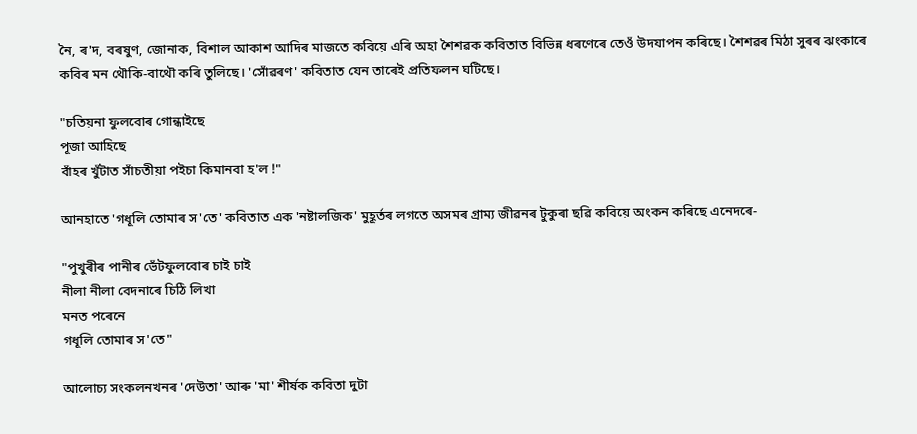নৈ, ৰ'দ, বৰষুণ, জোনাক, বিশাল আকাশ আদিৰ মাজতে কবিয়ে এৰি অহা শৈশৱক কবিতাত বিভিন্ন ধৰণেৰে তেওঁ উদযাপন কৰিছে। শৈশৱৰ মিঠা সুৰৰ ঝংকাৰে কবিৰ মন থৌকি-বাথৌ কৰি তুলিছে। 'সোঁৱৰণ' কবিতাত যেন তাৰেই প্ৰতিফলন ঘটিছে।

"চতিয়না ফুলবোৰ গোন্ধাইছে
পূজা আহিছে
বাঁহৰ খুঁটাত সাঁচতীয়া পইচা কিমানবা হ'ল !"

আনহাতে 'গধূলি তোমাৰ স'তে' কবিতাত এক 'নষ্টালজিক' মুহূৰ্তৰ লগতে অসমৰ গ্ৰাম্য জীৱনৰ টুকুৰা ছৱি কবিয়ে অংকন কৰিছে এনেদৰে-

"পুখুৰীৰ পানীৰ ভেঁটফুলবোৰ চাই চাই
নীলা নীলা বেদনাৰে চিঠি লিখা
মনত পৰেনে
গধূলি তোমাৰ স'তে"

আলোচ্য সংকলনখনৰ 'দেউতা' আৰু 'মা' শীৰ্ষক কবিতা দুটা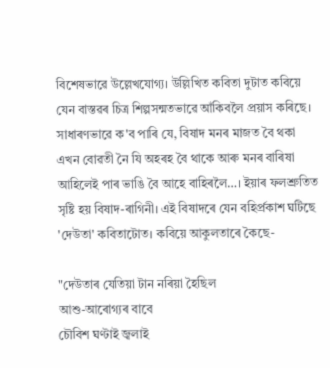বিশেষভাৱে উল্লেখযোগ্য। উল্লিখিত কবিতা দুটাত কবিয়ে যেন বাস্তৱৰ চিত্ৰ শিল্পসন্মতভাৱে আঁকিবলৈ প্ৰয়াস কৰিছে। সাধাৰণভাৱে ক'ব পাৰি যে, বিষাদ মনৰ মাজত বৈ থকা এখন বোৱতী নৈ যি অহৰহ বৈ থাকে আৰু মনৰ বাৰিষা আহিলেই পাৰ ভাঙি বৈ আহে বাহিৰলৈ…। ইয়াৰ ফলশ্ৰুতিত সৃষ্টি হয় বিষাদ-ৰাগিনী। এই বিষাদৰে যেন বহিৰ্প্ৰকাশ ঘটিছে 'দেউতা' কবিতাটোত। কবিয়ে আকুলতাৰে কৈছে-

"দেউতাৰ যেতিয়া টান নৰিয়া হৈছিল
আশু-আৰোগ্যৰ বাবে
চৌবিশ ঘণ্টাই জ্বলাই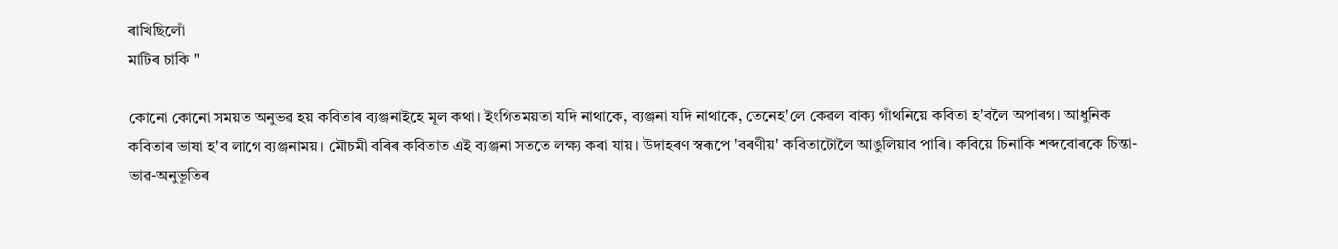ৰাখিছিলোঁ
মাটিৰ চাকি "

কোনো কোনো সময়ত অনুভৱ হয় কবিতাৰ ব্যঞ্জনাইহে মূল কথা। ইংগিতময়তা যদি নাথাকে, ব্যঞ্জনা যদি নাথাকে, তেনেহ'লে কেৱল বাক্য গাঁথনিয়ে কবিতা হ'বলৈ অপাৰগ। আধুনিক কবিতাৰ ভাষা হ'ব লাগে ব্যঞ্জনাময়। মৌচমী বৰিৰ কবিতাত এই ব্যঞ্জনা সততে লক্ষ্য কৰা যায়। উদাহৰণ স্বৰূপে 'বৰণীয়' কবিতাটোলৈ আঙুলিয়াব পাৰি। কবিয়ে চিনাকি শব্দবোৰকে চিন্তা-ভাৱ-অনুভূতিৰ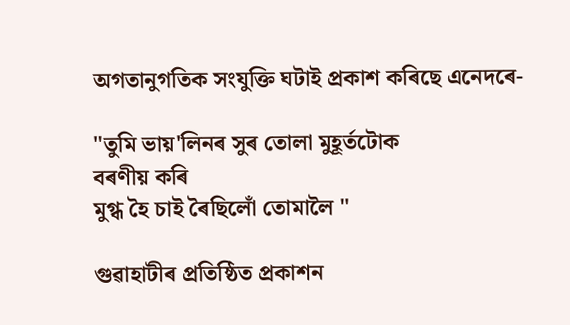অগতানুগতিক সংযুক্তি ঘটাই প্ৰকাশ কৰিছে এনেদৰে-

"তুমি ভায়'লিনৰ সুৰ তোলা মুহূৰ্তটোক
বৰণীয় কৰি
মুগ্ধ হৈ চাই ৰৈছিলোঁ তোমালৈ "

গুৱাহাটীৰ প্ৰতিষ্ঠিত প্ৰকাশন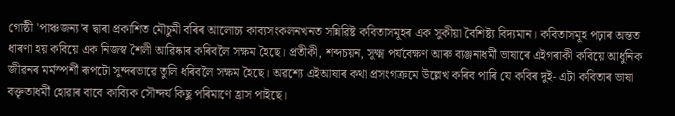গোষ্ঠী 'পাঞ্চজন্য'ৰ দ্বাৰা প্ৰকাশিত মৌচুমী বৰিৰ আলোচ্য কাব্যসংকলনখনত সন্নিৱিষ্ট কবিতাসমূহৰ এক সুকীয়া বৈশিষ্ট্য বিদ্যমান। কবিতাসমূহ পঢ়াৰ অন্তত ধাৰণা হয় কবিয়ে এক নিজস্ব শৈলী আৱিষ্কাৰ কৰিবলৈ সক্ষম হৈছে। প্ৰতীকী, শব্দচয়ন, সূক্ষ্ম পৰ্যবেক্ষণ আৰু ব্যঞ্জনাধৰ্মী ভাষাৰে এইগৰাকী কবিয়ে আধুনিক জীৱনৰ মৰ্মস্পৰ্শী ৰূপটো সুন্দৰভাৱে তুলি ধৰিবলৈ সক্ষম হৈছে। অৱশ্যে এইআষাৰ কথা প্ৰসংগক্ৰমে উল্লেখ কৰিব পাৰি যে কবিৰ দুই- এটা কবিতাৰ ভাষা বক্তৃতাধৰ্মী হোৱাৰ বাবে কাব্যিক সৌন্দৰ্য কিছু পৰিমাণে হ্ৰাস পাইছে।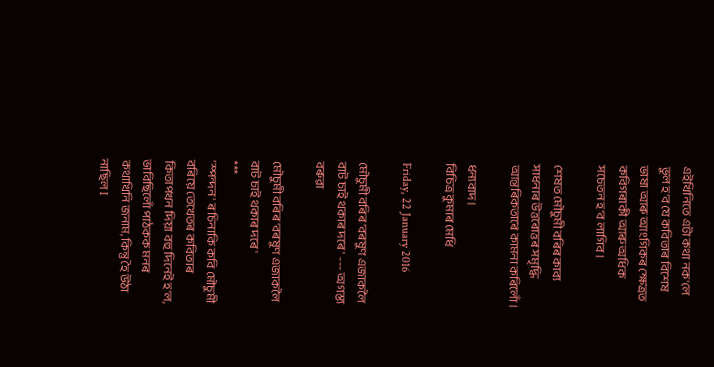এইখিনিতে এটা কথা নক'লে ভুল হ'ব যে কবিতাৰ বিশেষ ভাষা আৰু আংগিকৰ ক্ষেত্ৰত কবিগৰাকী আৰু অধিক সচেতন হ'ব লাগিব।

শেষত মৌচুমী বৰিৰ কাব্য সাধনাৰ উত্তৰোত্তৰ সমৃদ্ধি আন্তৰিকতাৰে কামনা কৰিলোঁ।

ধন্যবাদ।
বিচিত্ৰ কুমাৰ মেধি

Friday, 22 January 2016

মৌচুমী বৰিৰ 'বৰষুণ এজাকলৈ বাট চাই থকাৰ দৰে ' --- অগস্ত্য বৰুৱা

মৌচুমী বৰিৰ 'বৰষুণ এজাকলৈ বাট চাই থকাৰ দৰে '
***
'স্পন্দন' ৰ চিনাকি কবি মৌচুমী বৰিয়ে তেখেতৰ কবিতাৰ কিতাপখন দিয়া বহু দিনেই হ'ল, ভাবিছিলোঁ পাঠকক মনৰ কথাখিনি জনাম, কিন্তু হৈ উঠা নাছিল I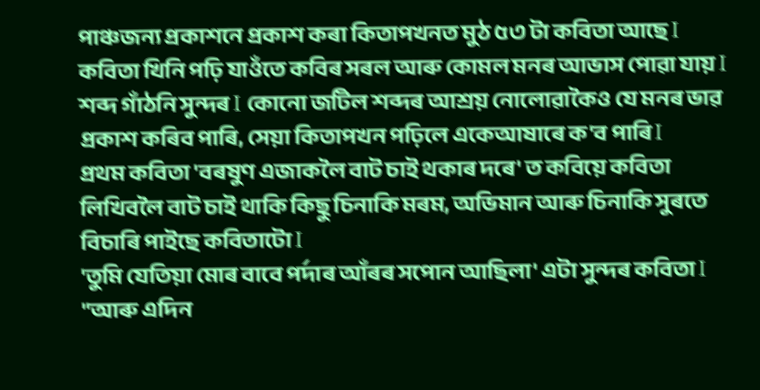পাঞ্চজন্য প্ৰকাশনে প্ৰকাশ কৰা কিতাপখনত মুঠ ৫৩ টা কবিতা আছে I
কবিতা খিনি পঢ়ি যাওঁতে কবিৰ সৰল আৰু কোমল মনৰ আভাস পোৱা যায় I শব্দ গাঁঠনি সুন্দৰ I কোনো জটিল শব্দৰ আশ্ৰয় নোলোৱাকৈও যে মনৰ ভাৱ প্ৰকাশ কৰিব পাৰি, সেয়া কিতাপখন পঢ়িলে একেআষাৰে ক'ব পাৰি I
প্ৰথম কবিতা 'বৰষুণ এজাকলৈ বাট চাই থকাৰ দৰে' ত কবিয়ে কবিতা লিখিবলৈ বাট চাই থাকি কিছু চিনাকি মৰম, অভিমান আৰু চিনাকি সুৰতে বিচাৰি পাইছে কবিতাটো I
'তুমি যেতিয়া মোৰ বাবে পৰ্দাৰ আঁৰৰ সপোন আছিলা' এটা সুন্দৰ কবিতা I
"আৰু এদিন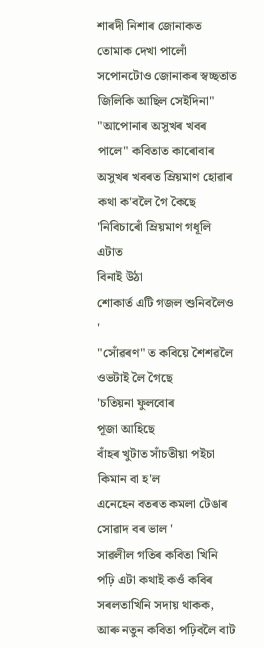শাৰদী নিশাৰ জোনাকত
তোমাক দেখা পালোঁ
সপোনটোও জোনাকৰ স্বচ্ছতাত
জিলিকি আছিল সেইদিনা"
"আপোনাৰ অসুখৰ খবৰ পালে" কবিতাত কাৰোবাৰ অসুখৰ খবৰত ম্ৰিয়মাণ হোৱাৰ কথা ক'বলৈ গৈ কৈছে
'নিবিচাৰোঁ ম্ৰিয়মাণ গধূলি এটাত
বিনাই উঠা
শোকাৰ্ত এটি গজল শুনিবলৈও '
"সোঁৱৰণ" ত কবিয়ে শৈশৱলৈ ওভটাই লৈ গৈছে
'চতিয়না ফুলবোৰ
পূজা আহিছে
বাঁহৰ খুটাত সাঁচতীয়া পইচা কিমান বা হ'ল
এনেহেন বতৰত কমলা টেঙাৰ সোৱাদ বৰ ভাল '
সাৱলীল গতিৰ কবিতা খিনি পঢ়ি এটা কথাই কওঁ কবিৰ সৰলতাখিনি সদায় থাকক, আৰু নতুন কবিতা পঢ়িবলৈ বাট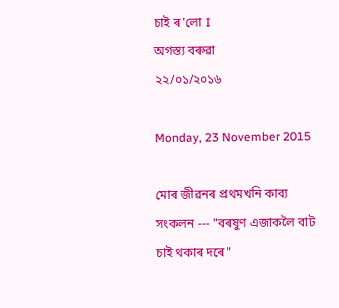চাই ৰ'লো I
অগস্ত্য বৰুৱা
২২/০১/২০১৬

Monday, 23 November 2015

মোৰ জীৱনৰ প্ৰথমখনি কাব্য সংকলন --- "বৰষুণ এজাকলৈ বাট চাই থকাৰ দৰে"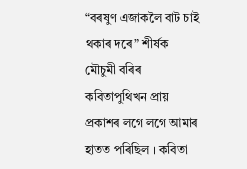“বৰষুণ এজাকলৈ বাট চাই থকাৰ দৰে” শীর্ষক মৌচুমী বৰিৰ কবিতাপুথিখন প্রায় প্রকাশৰ লগে লগে আমাৰ হাতত পৰিছিল । কবিতা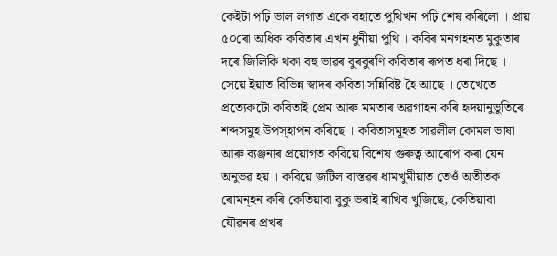কেইটা পঢ়ি ভাল লগাত একে বহাতে পুথিখন পঢ়ি শেষ কৰিলো । প্রায় ৫০ৰো অধিক কবিতাৰ এখন ধুনীয়া পুথি । কবিৰ মনগহনত মুকুতাৰ দৰে জিলিকি থকা বহু ভাৱৰ বুৰবুৰণি কবিতাৰ ৰূপত ধৰা দিছে । সেয়ে ইয়াত বিভিন্ন স্বাদৰ কবিতা সন্নিবিষ্ট হৈ আছে । তেখেতে প্রত্যেকটো কবিতাই প্রেম আৰু মমতাৰ অৱগাহন কৰি হৃদয়ানুভুতিৰে শব্দসমুহ উপস্হাপন কৰিছে । কবিতাসমূহত সাৱলীল কোমল ভাষা আৰু ব্যঞ্জনাৰ প্রয়োগত কবিয়ে বিশেষ গুৰুত্ব আৰোপ কৰা যেন অনুভৱ হয় । কবিয়ে জটিল বাস্তৱৰ ধামখুমীয়াত তেওঁ অতীতক ৰোমন্হন কৰি কেতিয়াবা বুকু ভৰাই ৰাখিব খুজিছে, কেতিয়াবা যৌৱনৰ প্রখৰ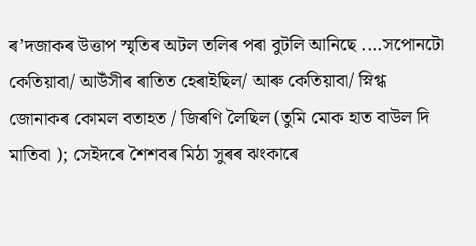ৰ’দজাকৰ উত্তাপ স্মৃতিৰ অটল তলিৰ পৰা বুটলি আনিছে ....সপোনটো কেতিয়াবা/ আউঁসীৰ ৰাতিত হেৰাইছিল/ আৰু কেতিয়াবা/ স্নিগ্ধ জোনাকৰ কোমল বতাহত / জিৰণি লৈছিল (তুমি মোক হাত বাউল দি মাতিবা ); সেইদৰে শৈশবৰ মিঠা সুৰৰ ঝংকাৰে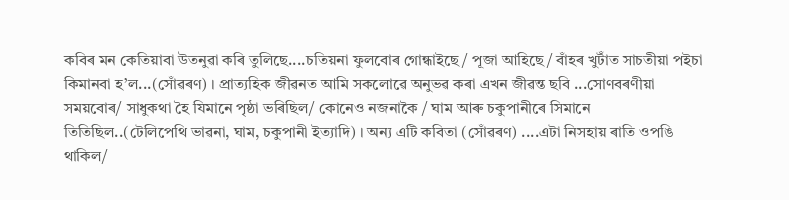কবিৰ মন কেতিয়াবা উতনুৱা কৰি তুলিছে....চতিয়না ফুলবোৰ গোন্ধাইছে/ পূজা আহিছে/ বাঁহৰ খুটাঁত সাচতীয়া পইচা কিমানবা হ’ল...(সোঁৱৰণ) । প্রাত্যহিক জীৱনত আমি সকলোৱে অনুভৱ কৰা এখন জীৱন্ত ছবি ...সোণবৰণীয়া সময়বোৰ/ সাধুকথা হৈ যিমানে পৃষ্ঠা ভৰিছিল/ কোনেও নজনাকৈ / ঘাম আৰু চকুপানীৰে সিমানে তিতিছিল..(টেলিপেথি ভাৱনা, ঘাম, চকুপানী ইত্যাদি) । অন্য এটি কবিতা (সোঁৱৰণ) ....এটা নিসহায় ৰাতি ওপঙি থাকিল/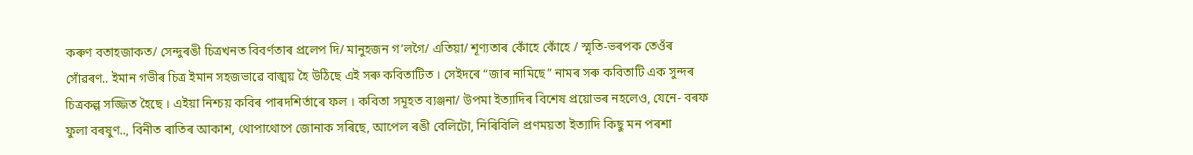কৰুণ বতাহজাকত/ সেন্দুৰঙী চিত্ৰখনত বিবর্ণতাৰ প্রলেপ দি/ মানুহজন গ’লগৈ/ এতিয়া/ শূণ্যতাৰ কোঁহে কোঁহে / স্মৃতি-ভৰপক তেওঁৰ সোঁৱৰণ.. ইমান গভীৰ চিত্ৰ ইমান সহজভাৱে বাঙ্ময় হৈ উঠিছে এই সৰু কবিতাটিত । সেইদৰে “জাৰ নামিছে” নামৰ সৰু কবিতাটি এক সুন্দৰ চিত্ৰকল্প সজ্জিত হৈছে । এইয়া নিশ্চয় কবিৰ পাৰদশির্তাৰে ফল । কবিতা সমূহত ব্যঞ্জনা/ উপমা ইত্যাদিৰ বিশেষ প্রয়োভৰ নহলেও, যেনে- বৰফ ফুলা বৰষুণ.., বিনীত ৰাতিৰ আকাশ, থোপাথোপে জোনাক সৰিছে, আপেল ৰঙী বেলিটো, নিৰিবিলি প্রণময়তা ইত্যাদি কিছু মন পৰশা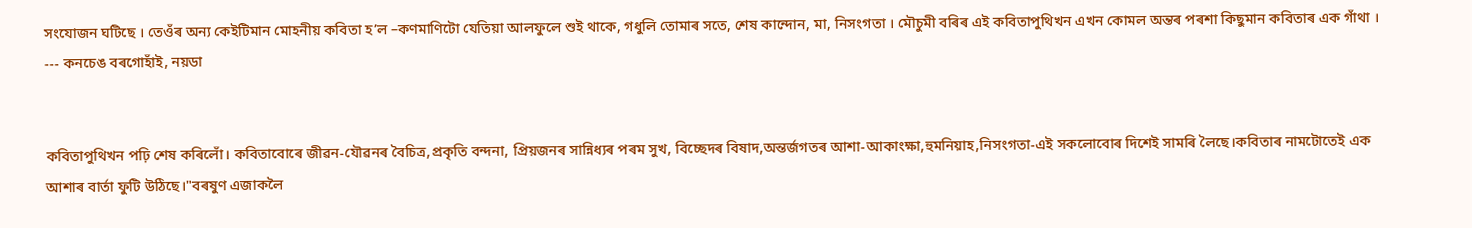সংযোজন ঘটিছে । তেওঁৰ অন্য কেইটিমান মোহনীয় কবিতা হ’ল –কণমাণিটো যেতিয়া আলফুলে শুই থাকে, গধুলি তোমাৰ সতে, শেষ কান্দোন, মা, নিসংগতা । মৌচুমী বৰিৰ এই কবিতাপুথিখন এখন কোমল অন্তৰ পৰশা কিছুমান কবিতাৰ এক গাঁথা ।
--- কনচেঙ বৰগোহাঁই, নয়ডা


কবিতাপুথিখন পঢ়ি শেষ কৰিলোঁ। কবিতাবোৰে জীৱন-যৌৱনৰ বৈচিত্ৰ,প্ৰকৃতি বন্দনা, প্ৰিয়জনৰ সান্নিধ্যৰ পৰম সুখ, বিচ্ছেদৰ বিষাদ,অন্তৰ্জগতৰ আশা-আকাংক্ষা,হুমনিয়াহ,নিসংগতা-এই সকলোবোৰ দিশেই সামৰি লৈছে।কবিতাৰ নামটোতেই এক আশাৰ বাৰ্তা ফুটি উঠিছে।"বৰষুণ এজাকলৈ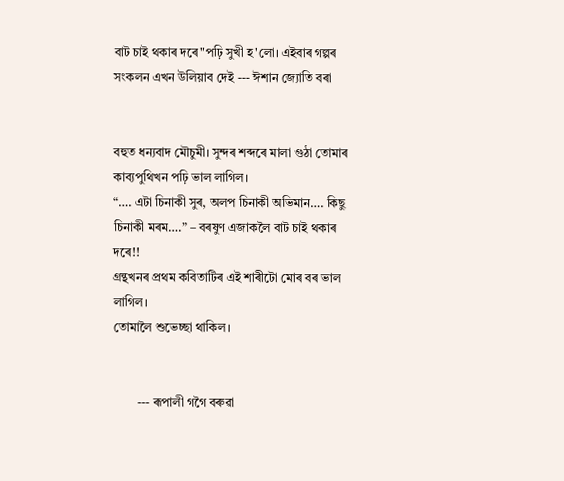বাট চাই থকাৰ দৰে"পঢ়ি সুখী হ'লো। এইবাৰ গল্পৰ সংকলন এখন উলিয়াব দেই --- ঈশান জ্যোতি বৰা


বহুত ধন্যবাদ মৌচুমী। সুন্দৰ শব্দৰে মালা গুঠা তোমাৰ কাব্যপুথিখন পঢ়ি ভাল লাগিল।
“…. এটা চিনাকী সুৰ, অলপ চিনাকী অভিমান…. কিছু চিনাকী মৰম….” – বৰষুণ এজাকলৈ বাট চাই থকাৰ দৰে!!
গ্ৰন্থখনৰ প্ৰথম কবিতাটিৰ এই শাৰীটো মোৰ বৰ ভাল লাগিল।
তোমালৈ শুভেচ্ছা থাকিল।


        --- ৰূপালী গগৈ বৰুৱা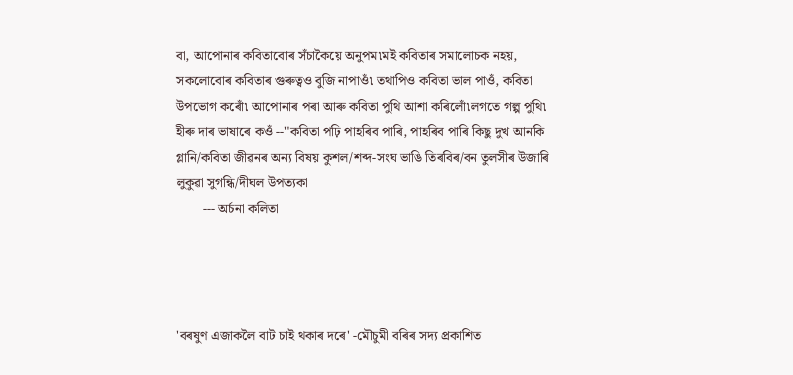বা, আপোনাৰ কবিতাবোৰ সঁচাকৈয়ে অনুপম৷মই কবিতাৰ সমালোচক নহয়, সকলোবোৰ কবিতাৰ গুৰুত্বও বুজি নাপাওঁ৷ তথাপিও কবিতা ভাল পাওঁ, কবিতা উপভোগ কৰোঁ৷ আপোনাৰ পৰা আৰু কবিতা পুথি আশা কৰিলোঁ৷লগতে গল্প পুথি৷ হীৰু দাৰ ভাষাৰে কওঁ --"কবিতা পঢ়ি পাহৰিব পাৰি, পাহৰিব পাৰি কিছু দুখ আনকি গ্লানি/কবিতা জীৱনৰ অন্য বিষয় কুশল/শব্দ-সংঘ ভাঙি তিৰবিৰ/বন তুলসীৰ উজাৰি লুকুৱা সুগন্ধি/দীঘল উপত্যকা
        --- অৰ্চনা কলিতা




'বৰষুণ এজাকলৈ বাট চাই থকাৰ দৰে' -মৌচুমী বৰিৰ সদ্য প্ৰকাশিত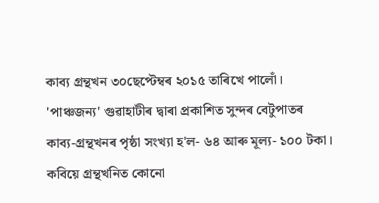কাব্য গ্ৰন্থখন ৩০ছেপ্টেম্বৰ ২০১৫ তাৰিখে পালোঁ।
'পাঞ্চজন্য' গুৱাহাটীৰ দ্বাৰা প্ৰকাশিত সুন্দৰ বেটুপাতৰ কাব্য-গ্ৰন্থখনৰ পৃষ্ঠা সংখ্যা হ'ল- ৬৪ আৰু মূল্য- ১০০ টকা।
কবিয়ে গ্ৰন্থখনিত কোনো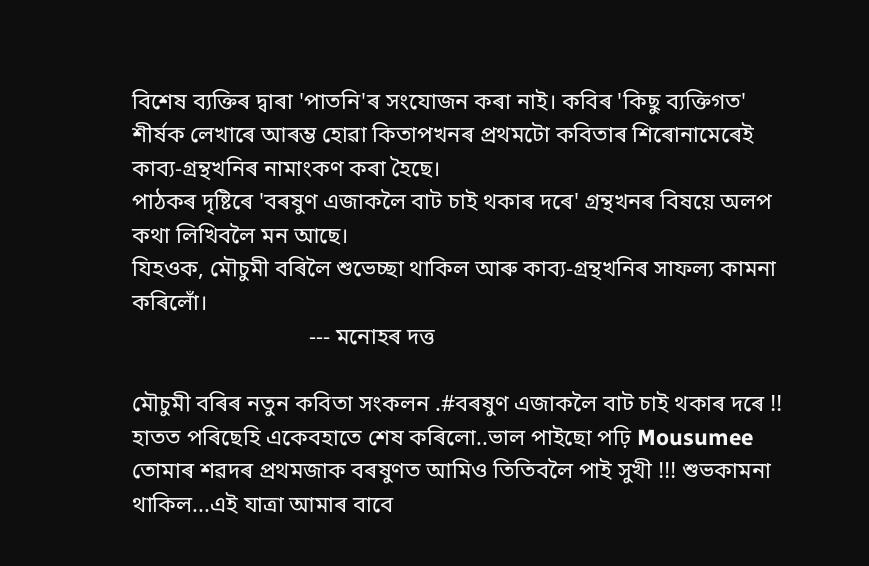বিশেষ ব্যক্তিৰ দ্বাৰা 'পাতনি'ৰ সংযোজন কৰা নাই। কবিৰ 'কিছু ব্যক্তিগত' শীৰ্ষক লেখাৰে আৰম্ভ হোৱা কিতাপখনৰ প্ৰথমটো কবিতাৰ শিৰোনামেৰেই কাব্য-গ্ৰন্থখনিৰ নামাংকণ কৰা হৈছে।
পাঠকৰ দৃষ্টিৰে 'বৰষুণ এজাকলৈ বাট চাই থকাৰ দৰে' গ্ৰন্থখনৰ বিষয়ে অলপ কথা লিখিবলৈ মন আছে।
যিহওক, মৌচুমী বৰিলৈ শুভেচ্ছা থাকিল আৰু কাব্য-গ্ৰন্থখনিৰ সাফল্য কামনা কৰিলোঁ।
                               --- মনোহৰ দত্ত

মৌচুমী বৰিৰ নতুন কবিতা সংকলন .#বৰষুণ এজাকলৈ বাট চাই থকাৰ দৰে !! হাতত পৰিছেহি একেবহাতে শেষ কৰিলো..ভাল পাইছো পঢ়ি Mousumee তোমাৰ শৱদৰ প্ৰথমজাক বৰষুণত আমিও তিতিবলৈ পাই সুখী !!! শুভকামনা থাকিল...এই যাত্ৰা আমাৰ বাবে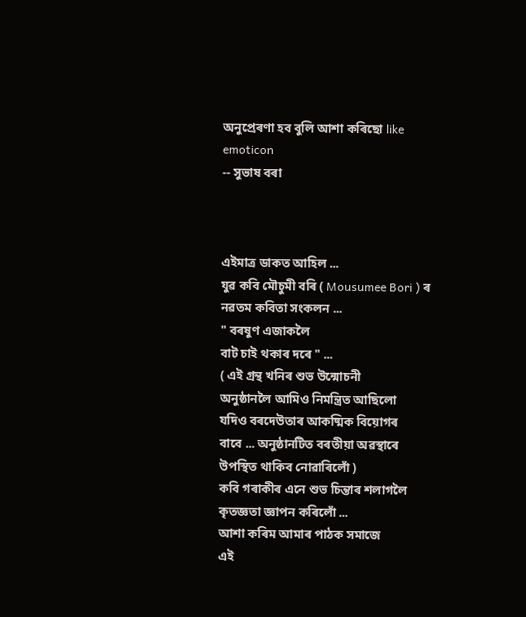অনুপ্ৰেৰণা হব বুলি আশা কৰিছো like emoticon
-- সুভাষ বৰা



এইমাত্ৰ ডাকত আহিল ...
যুৱ কবি মৌচুমী বৰি ( Mousumee Bori ) ৰ
নৱতম কবিতা সংকলন ...
" বৰষুণ এজাকলৈ
বাট চাই থকাৰ দৰে " ...
( এই গ্ৰন্থ খনিৰ শুভ উন্মোচনী
অনুষ্ঠানলৈ আমিও নিমন্ত্ৰিত আছিলো
যদিও বৰদেউতাৰ আকষ্মিক বিয়োগৰ
বাবে ... অনুষ্ঠানটিত বৰতীয়া অৱস্থাৰে
উপস্থিত থাকিব নোৱাৰিলোঁ )
কবি গৰাকীৰ এনে শুভ চিন্তাৰ শলাগলৈ
কৃতজ্ঞতা জ্ঞাপন কৰিলোঁ ...
আশা কৰিম আমাৰ পাঠক সমাজে
এই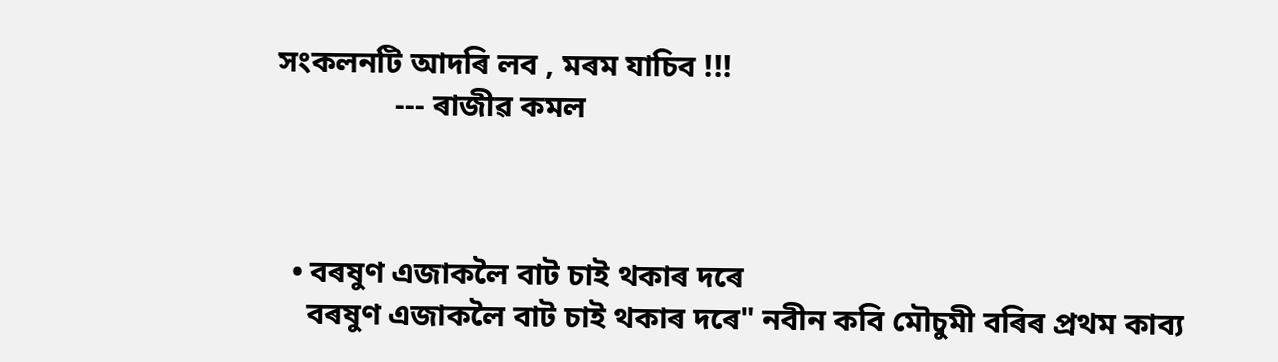সংকলনটি আদৰি লব , মৰম যাচিব !!!
               --- ৰাজীৱ কমল



  • বৰষুণ এজাকলৈ বাট চাই থকাৰ দৰে
    বৰষুণ এজাকলৈ বাট চাই থকাৰ দৰে" নবীন কবি মৌচুমী বৰিৰ প্ৰথম কাব্য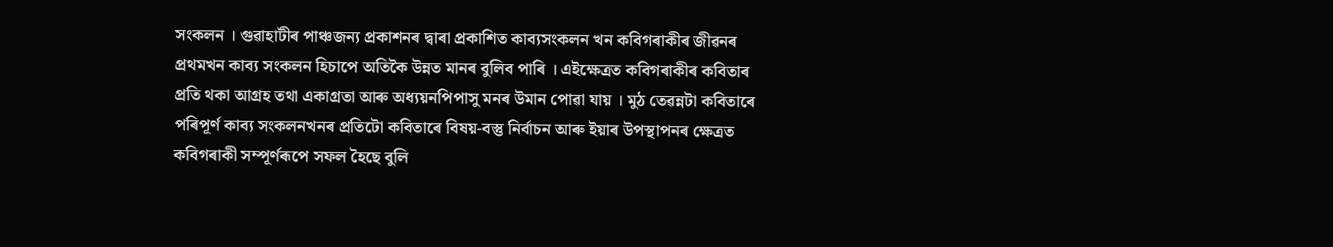সংকলন । গুৱাহাটীৰ পাঞ্চজন্য প্ৰকাশনৰ দ্বাৰা প্ৰকাশিত কাব্যসংকলন খন কবিগৰাকীৰ জীৱনৰ প্ৰথমখন কাব্য সংকলন হিচাপে অতিকৈ উন্নত মানৰ বুলিব পাৰি । এইক্ষেত্ৰত কবিগৰাকীৰ কবিতাৰ প্ৰতি থকা আগ্ৰহ তথা একাগ্ৰতা আৰু অধ্যয়নপিপাসু মনৰ উমান পোৱা যায় । মুঠ তেৱন্নটা কবিতাৰে পৰিপূৰ্ণ কাব্য সংকলনখনৰ প্ৰতিটো কবিতাৰে বিষয়-বস্তু নিৰ্বাচন আৰু ইয়াৰ উপস্থাপনৰ ক্ষেত্ৰত কবিগৰাকী সম্পূৰ্ণৰূপে সফল হৈছে বুলি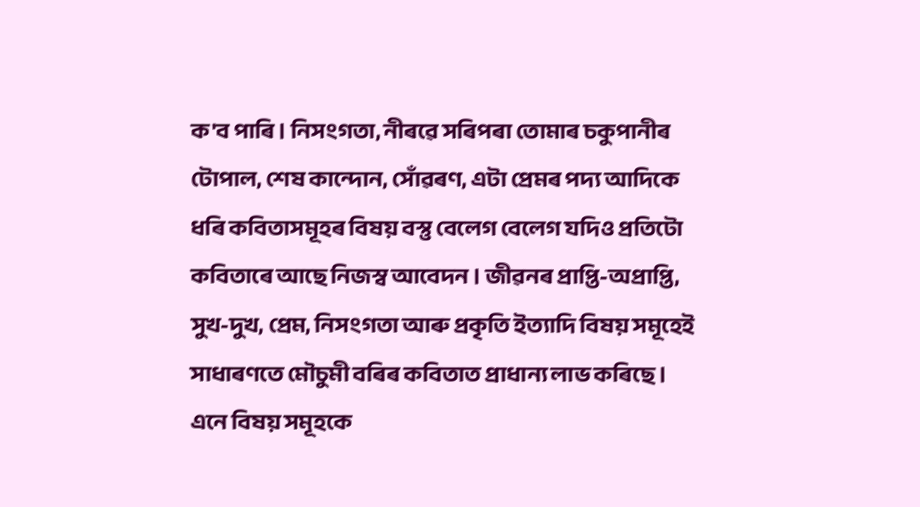ক'ব পাৰি । নিসংগতা, নীৰৱে সৰিপৰা তোমাৰ চকুপানীৰ টোপাল, শেষ কান্দোন, সোঁৱৰণ, এটা প্ৰেমৰ পদ্য আদিকে ধৰি কবিতাসমূহৰ বিষয় বস্তু বেলেগ বেলেগ যদিও প্ৰতিটো কবিতাৰে আছে নিজস্ব আবেদন । জীৱনৰ প্ৰাপ্তি-অপ্ৰাপ্তি, সুখ-দুখ, প্ৰেম, নিসংগতা আৰু প্ৰকৃতি ইত্যাদি বিষয় সমূহেই সাধাৰণতে মৌচুমী বৰিৰ কবিতাত প্ৰাধান্য লাভ কৰিছে । এনে বিষয় সমূহকে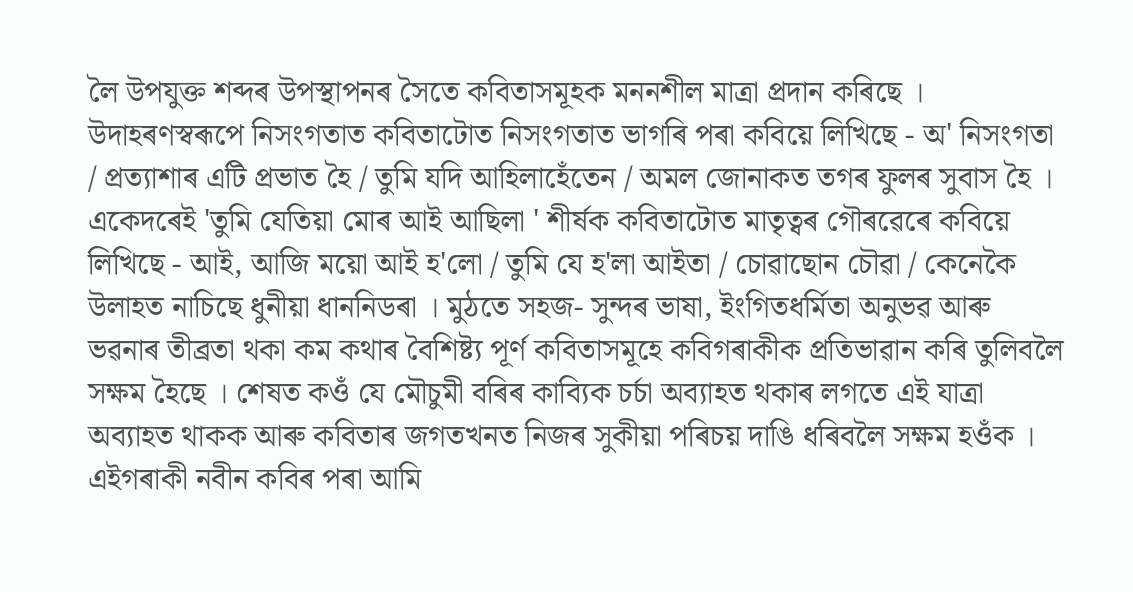লৈ উপযুক্ত শব্দৰ উপস্থাপনৰ সৈতে কবিতাসমূহক মননশীল মাত্ৰা প্ৰদান কৰিছে । উদাহৰণস্বৰূপে নিসংগতাত কবিতাটোত নিসংগতাত ভাগৰি পৰা কবিয়ে লিখিছে - অ' নিসংগতা / প্ৰত্যাশাৰ এটি প্ৰভাত হৈ / তুমি যদি আহিলাহেঁতেন / অমল জোনাকত তগৰ ফুলৰ সুবাস হৈ । একেদৰেই 'তুমি যেতিয়া মোৰ আই আছিলা ' শীৰ্ষক কবিতাটোত মাতৃত্বৰ গৌৰৱেৰে কবিয়ে লিখিছে - আই, আজি ময়ো আই হ'লো / তুমি যে হ'লা আইতা / চোৱাছোন চৌৱা / কেনেকৈ উলাহত নাচিছে ধুনীয়া ধাননিডৰা । মুঠতে সহজ- সুন্দৰ ভাষা, ইংগিতধৰ্মিতা অনুভৱ আৰু ভৱনাৰ তীব্ৰতা থকা কম কথাৰ বৈশিষ্ট্য পূৰ্ণ কবিতাসমূহে কবিগৰাকীক প্ৰতিভাৱান কৰি তুলিবলৈ সক্ষম হৈছে । শেষত কওঁ যে মৌচুমী বৰিৰ কাব্যিক চৰ্চা অব্যাহত থকাৰ লগতে এই যাত্ৰা অব্যাহত থাকক আৰু কবিতাৰ জগতখনত নিজৰ সুকীয়া পৰিচয় দাঙি ধৰিবলৈ সক্ষম হওঁক । এইগৰাকী নবীন কবিৰ পৰা আমি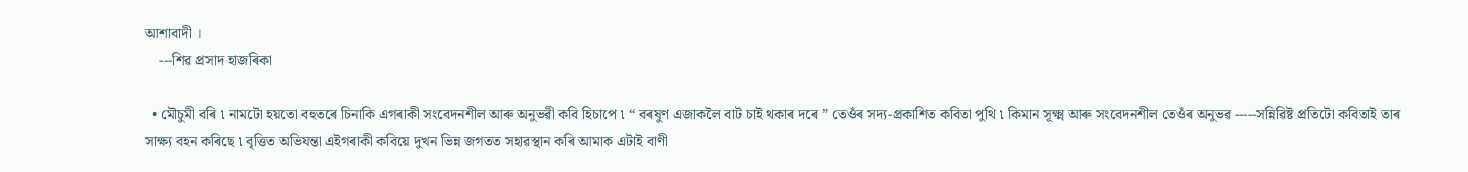আশাবাদী ।
    ---শিৱ প্ৰসাদ হাজৰিকা

  • মৌচুমী বৰি ৷ নামটো হয়তো বহুতৰে চিনাকি এগৰাকী সংবেদনশীল আৰু অনুভৱী কবি হিচাপে ৷ “ বৰষুণ এজাকলৈ বাট চাই থকাৰ দৰে ” তেওঁৰ সদ্য-প্ৰকাশিত কবিতা পুথি ৷ কিমান সূক্ষ্ম আৰু সংবেদনশীল তেওঁৰ অনুভৱ -----সন্নিৱিষ্ট প্ৰতিটো কবিতাই তাৰ সাক্ষ্য বহন কৰিছে ৷ বৃত্তিত অভিযন্তা এইগৰাকী কবিয়ে দুখন ভিন্ন জগতত সহাৱস্থান কৰি আমাক এটাই বাণী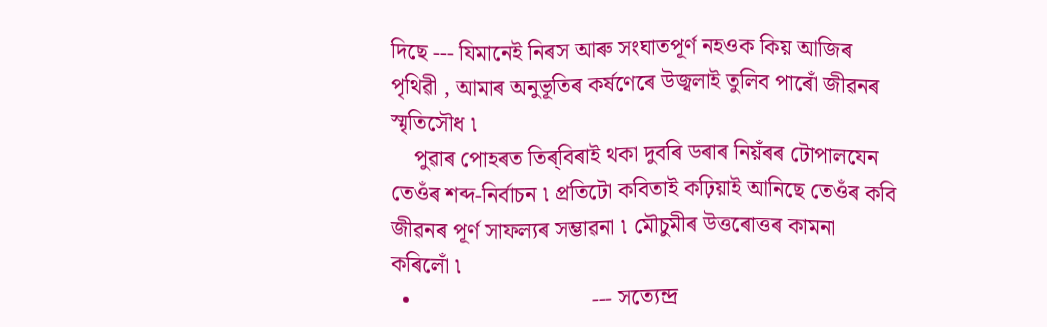দিছে --- যিমানেই নিৰস আৰু সংঘাতপূৰ্ণ নহওক কিয় আজিৰ পৃথিৱী , আমাৰ অনুভূতিৰ কৰ্ষণেৰে উজ্বলাই তুলিব পাৰোঁ জীৱনৰ স্মৃতিসৌধ ৷
    পুৱাৰ পোহৰত তিৰ্‌বিৰাই থকা দুবৰি ডৰাৰ নিয়ঁৰৰ টোপালযেন তেওঁৰ শব্দ-নিৰ্বাচন ৷ প্ৰতিটো কবিতাই কঢ়িয়াই আনিছে তেওঁৰ কবি জীৱনৰ পূৰ্ণ সাফল্যৰ সম্ভাৱনা ৷ মৌচুমীৰ উত্তৰোত্তৰ কামনা কৰিলোঁ ৷
  •                                --- সত্যেন্দ্র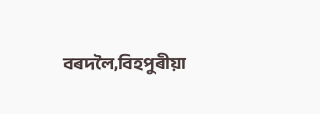বৰদলৈ,বিহপুৰীয়া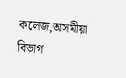কলেজ,অসমীয়া বিভাগ